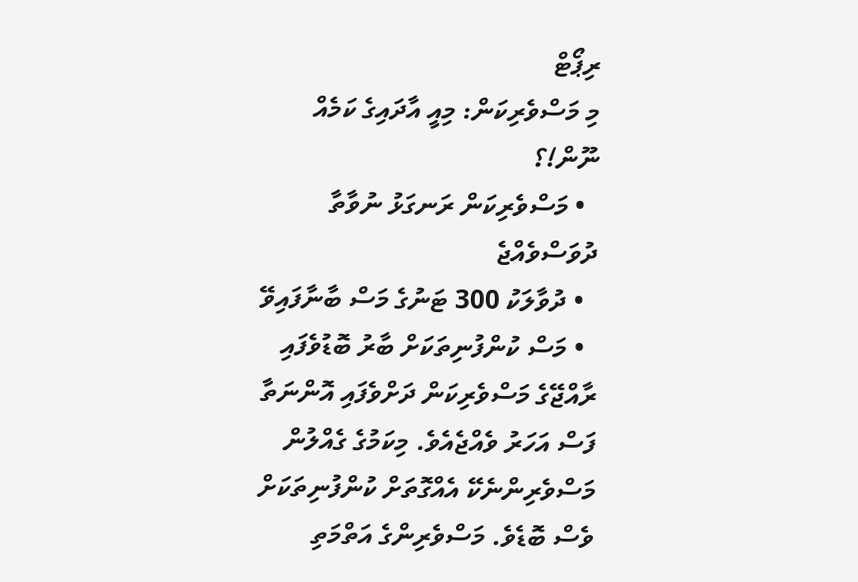ރިޕޯޓް
މި މަސްވެރިކަން: މިއީ އާދައިގެ ކަމެއް ނޫން!؟
  • މަސްވެރިކަން ރަނގަޅު ނުވާތާ ދުވަސްވެއްޖެ
  • ދުވާލަކު 300 ޓަނުގެ މަސް ބާނާފައިވޭ
  • މަސް ކުންފުނިތަކަށް ބާރު ބޮޑުވެފައި
ރާއްޖޭގެ މަސްވެރިކަން ދަށްވެފައި އޮންނަތާ ފަސް އަހަރު ވެއްޖެއެވެ. މިކަމުގެ ގެއްލުން މަސްވެރިންނެކޭ އެއްގޮތަށް ކުންފުނިތަކަށް ވެސް ބޮޑެވެ. މަސްވެރިންގެ އަތްމަތި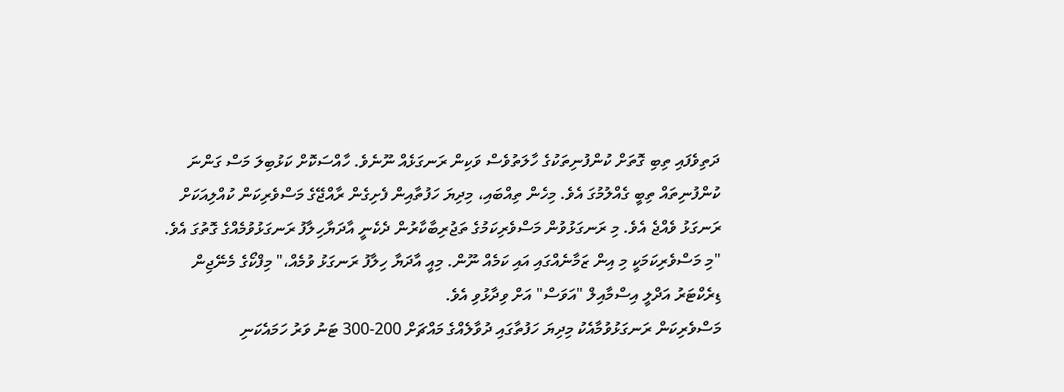ދަތިވެފައި ތިބި ގޮތަށް ކުންފުނިތަކުގެ ހާލަތުވެސް ވަކިން ރަނގަޅެއް ނޫނެވެ. ހާއްސަކޮށް ކަޅުބިލަ މަސް ގަންނަ ކުންފުނިތައް ތިބީ ގެއްލުމުގަ އެވެ. މިހެން ތިއްބައި، މިދިޔަ ހަފުތާއިން ފެށިގެން ރާއްޖޭގެ މަސްވެރިކަން ކުއްލިއަކަށް ރަނގަޅު ވެއްޖެ އެވެ. މި ރަނގަޅުވުން މަސްވެރިކަމުގެ ތަޖުރިބާކާރުން ދެކެނީ އާދަޔާހިލާފު ރަނގަޅުވުމެއްގެ ގޮތުގަ އެވެ.
"މި މަސްވެރިކަމަކީ މި އިން ޒަމާނެއްގައި އައި ކަމެއް ނޫން. މިއީ އާދަޔާ ހިލާފު ރަނގަޅު ވުމެއް،" މިފްކޯގެ މެނޭޖިން ޑިރެކްޓަރު އަދްލީ އިސްމާއިލް "އަވަސް" އަށް ވިދާޅުވި އެވެ.
މަސްވެރިކަން ރަނގަޅުވުމާއެކު މިދިޔަ ހަފުތާގައި ދުވާލެއްގެ މައްޗަށް 200-300 ޓަނު ވަރު ހަމައެކަނި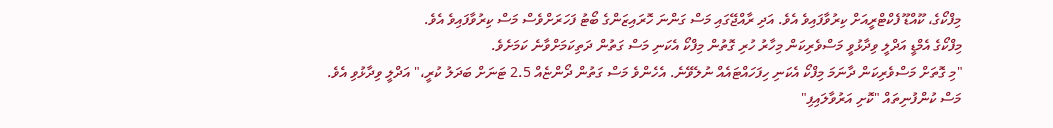މިފްކޯގެ، ކޫއްޑޫ ފެކްޓްރީއަށް ކިރުވާފައިވެ އެވެ. އަދި ރާއްޖޭގައި މަސް ގަންނަ ހޮރައިޒަންގެ ބޯޓު ފަހަރަށްވެސް މަސް ކިރުވާފައިވެ އެވެ.
މިފްކޯގެ އެމްޑީ އަދްލީ ވިދާޅުވީ މަސްވެރިކަން މިހާރު ހުރި ގޮތުން މިފްކޯ އެކަނި މަސް ގަތުން ދަތިކަމަށްވާނެ ކަމަށެވެ.
"މި ގޮތަށް މަސްވެރިކަން ދާނަމަ މިފްކޯ އެކަނި ހިފަހައްޓައެއް ނުލެވޭނެ. އެހެންވެ މަސް ގަތުން ދޯންޏެއް 2.5 ޓަނަށް ބަދަލު ކުރީ،" އަދްލީ ވިދާޅުވި އެވެ.
މަސް ކުންފުނިތައް "ކޮށި އަރުވާލައިފި"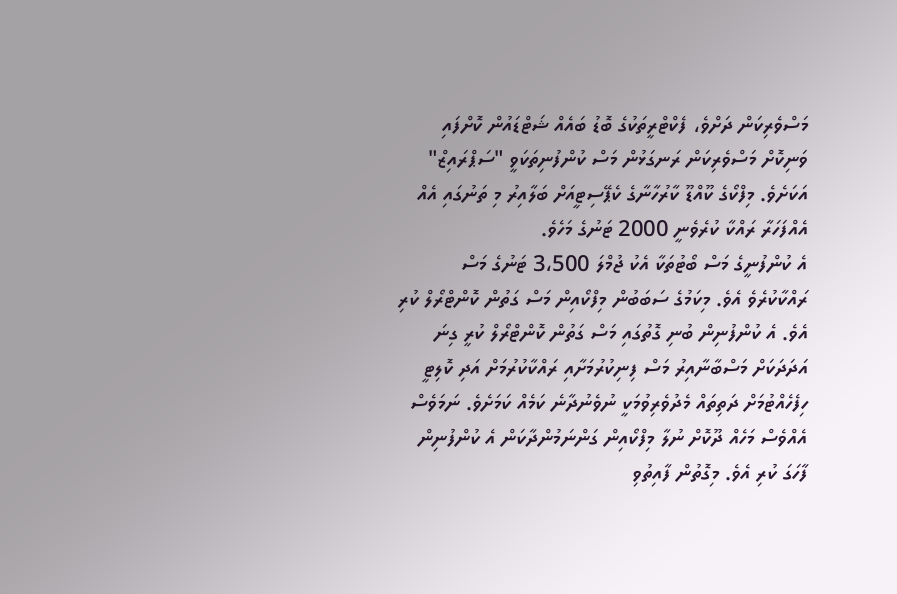މަސްވެރިކަން ދަށްވެ، ފެކްޓްރީތަކުގެ ބޮޑު ބައެއް ޝަޓްޑައުން ކޮށްފައި ވަނިކޮށް މަސްވެރިކަން ރަނގަޅުން މަސް ކުންފުނިތަކަވީ "ސަޕްރައިޒް" އަކަށެވެ. މިފްކޯގެ ކޫއްޑޫ ކާރުހާނާގެ ކެޕޭސިޓީއަށް ބަލާއިރު މި ތަނުގައި އެއް އެއްފަހަރާ ރައްކާ ކުރެވެނީ 2000 ޓަނުގެ މަހެވެ.
އެ ކުންފުނީގެ މަސް ބޯޓުތަކާ އެކު ޖުމްލަ 3،500 ޓަނުގެ މަސް ރައްކާކުރެވެ އެވެ. މިކަމުގެ ސަބަބުން މިފްކޯއިން މަސް ގަތުން ކޮންޓްރޯލް ކުރި އެވެ. އެ ކުންފުނިން ބުނި ގޮތުގައި މަސް ގަތުން ކޮންޓްރޯލް ކުރީ ގިނަ އަދަދަކަށް މަސްބާނާއިރު މަސް ފިނިކުރުމަށާއި ރައްކާކުރުމަށް އަދި ކޮލިޓީ ހިފެހެއްޓުމަށް ދަތިތައް މެދުވެރިވުމަކީ ނުވެނުދާނެ ކަމެއް ކަމަށެވެ. ނަމަވެސް އެއްވެސް މަހެއް ދޫކޮށް ނުލާ މިފްކޯއިން ގަންނަމުންދާކަން އެ ކުންފުނިން ފާހަގަ ކުރި އެވެ. މިގޮތުން ފާއިތުވި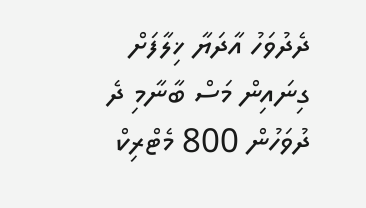ދެދުވަހު އާދަޔާ ޚިލާފަށް ގިނައިން މަސް ބާނާމި ދެ ދުވަހުން 800 މެޓްރިކް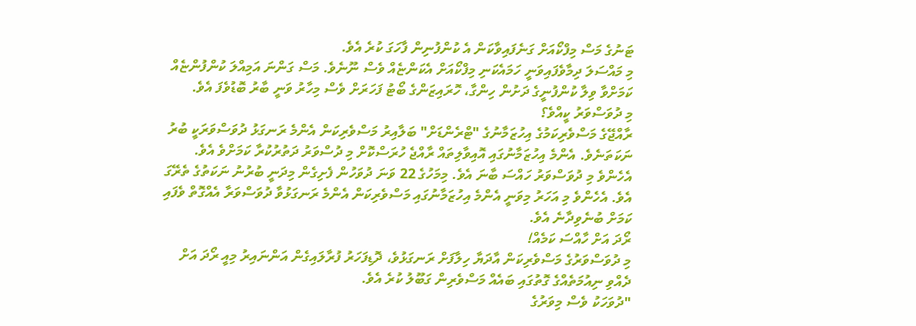ޓަނުގެ މަސް މިފްކޯއަށް ގަނެފައިވާކަން އެ ކުންފުނިން ފާހަގަ ކުރެ އެވެ.
މި މައްސަލަ ދިމާވެފައިވަނީ ހަމައެކަނި މިފްކޯއަށް އެކަންޏެއް ވެސް ނޫނެވެ. މަސް ގަންނަ އަމިއްލަ ކުންފުންޏެއް ކަމަށްވާ ވިލާ ކުންފުނީގެ ދަށުން ހިންގާ، ހޮރައިޒަންގެ ބޯޓު ފަހަރަށް ވެސް މިހާރު ވަނީ ބާރު ބޮޑުވެފަ އެވެ.
މި ދުވަސްވަރު ކީއްވެ؟
ރާއްޖޭގެ މަސްވެރިކަމުގެ އިހުޒަމާނުގެ "ޓްރެންޑަށް" ބަލާއިރު މަސްވެރިކަން އެންމެ ރަނގަޅު ދުވަސްވަރަކީ ބުރު ނަކަތަނެވެ. އެންމެ އިހުޒަމާނުގައި އޮއިވާލިތައް ރާއްޖެ ހުރަސްކޮށް މި ދުސްވަރު ދަތުރުކުރާ ކަމަށްވެ އެވެ. އެހެންވެ މި ދުވަސްވަރު ހައްސަ ބާނަ އެވެ. މިމަހުގެ 22 ވަނަ ދުވަހުން ފެށިގެން މިދަނީ ބުރުނު ނަކަތުގެ ތެރޭގަ އެވެ. އެހެންވެ މި އަހަރު މިވަނީ އެންމެ އިހުޒަމާނުގައި މަސްވެރިކަން އެންމެ ރަނގަޅުވާ ދުވަސްވަރާ އެއްގޮތް ވެފައި ކަމަށް ބުނެވިދާނެ އެވެ.
ރޯދަ އަށް ހާއްސަ ކަމެއް!
މި ދުވަސްވަރުގެ މަސްވެރިކަން އާދަޔާ ހިލާފަށް ރަނގަޅުވެ، ދޮޑިފަހަރު ފުރާލައިގެން އަންނައިރު މިއީ ރޯދަ އަށް ދެއްވި ނިއުމަތެއްގެ ގޮތުގައި ބައެއް މަސްވެރިން ގަބޫލު ކުރެ އެވެ.
"ދުވަހަކު ވެސް މިވަރުގެ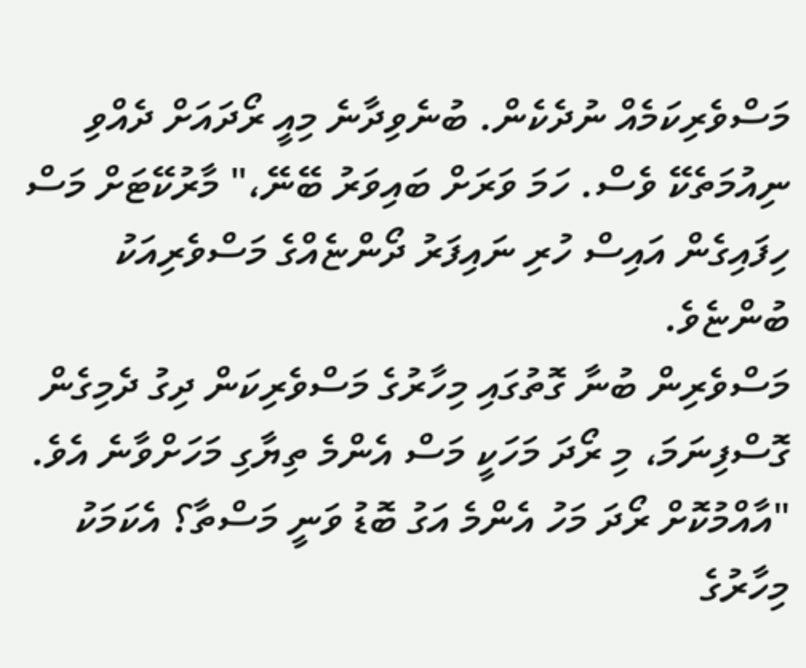މަސްވެރިކަމެއް ނުދެކެން. ބުނެވިދާނެ މިއީ ރޯދައަށް ދެއްވި ނިއުމަތެކޭ ވެސް. ހަމަ ވަރަށް ބައިވަރު ބޭނޭ،" މާރުކޭޓަށް މަސް ހިފައިގެން އައިސް ހުރި ނައިފަރު ދޯންޏެއްގެ މަސްވެރިއަކު ބުންޏެވެ.
މަސްވެރިން ބުނާ ގޮތުގައި މިހާރުގެ މަސްވެރިކަން ދިގު ދެމިގެން ގޮސްފިނަމަ، މި ރޯދަ މަހަކީ މަސް އެންމެ ތިޔާގި މަހަށްވާނެ އެވެ.
"އާއްމުކޮށް ރޯދަ މަހު އެންމެ އަގު ބޮޑު ވަނީ މަސްތާ؟ އެކަމަކު މިހާރުގެ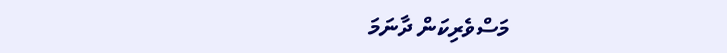މަސްވެރިކަން ދާނަމަ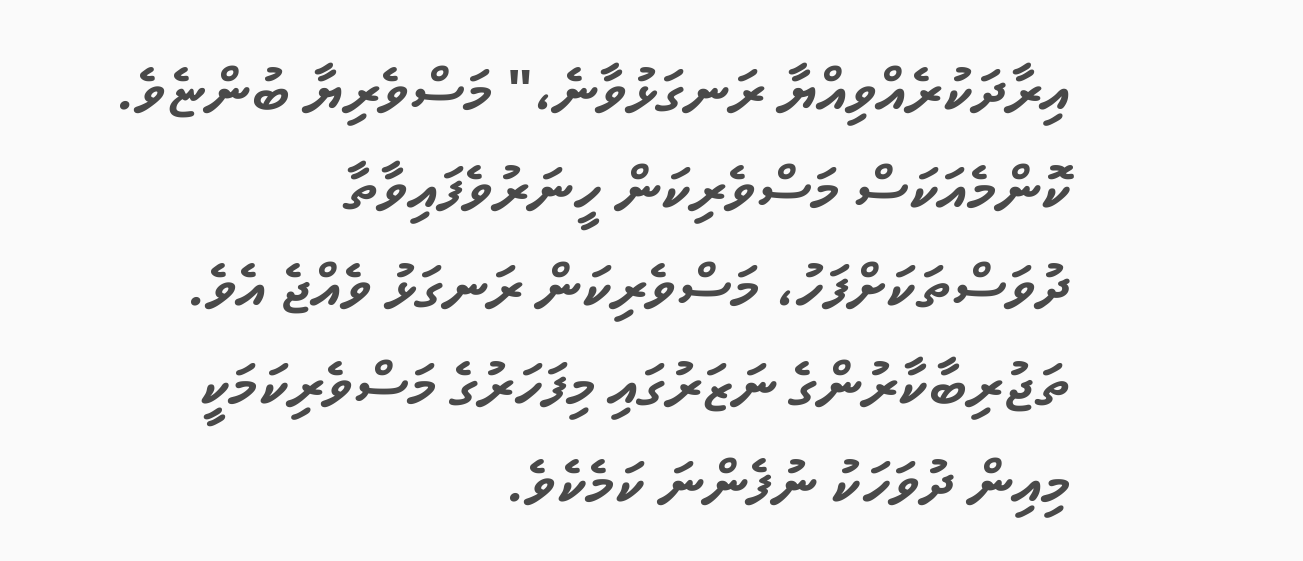އިރާދަކުރެއްވިއްޔާ ރަނގަޅުވާނެ،" މަސްވެރިޔާ ބުންޏެވެ.
ކޮންމެއަކަސް މަސްވެރިކަން ހީނަރުވެފައިވާތާ ދުވަސްތަކަށްފަހު، މަސްވެރިކަން ރަނގަޅު ވެއްޖެ އެވެ. ތަޖުރިބާކާރުންގެ ނަޒަރުގައި މިފަހަރުގެ މަސްވެރިކަމަކީ މިއިން ދުވަހަކު ނުފެންނަ ކަމެކެވެ.